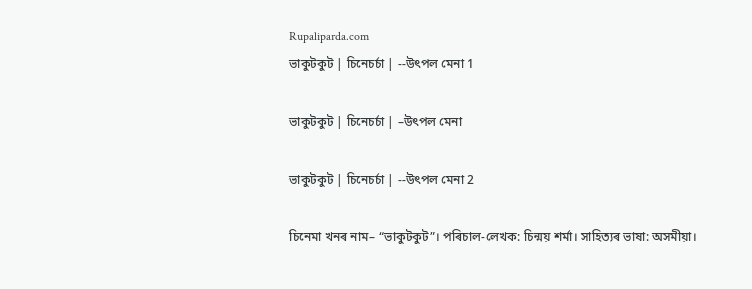Rupaliparda.com
ভাকুটকুট | চিনেচৰ্চা | --উৎপল মেনা 1

ভাকুটকুট | চিনেচৰ্চা | –উৎপল মেনা

ভাকুটকুট | চিনেচৰ্চা | --উৎপল মেনা 2

চিনেমা খনৰ নাম– “ভাকুটকুট”। পৰিচাল-লেখক: চিন্ময় শৰ্মা। সাহিত্যৰ ভাষা: অসমীয়া।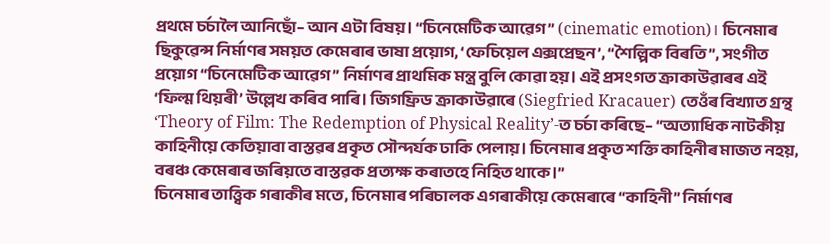প্ৰথমে চৰ্চালৈ আনিছোঁ– আন এটা বিষয়। “চিনেমেটিক আৱেগ” (cinematic emotion)। চিনেমাৰ ছিকুৱেন্স নিৰ্মাণৰ সময়ত কেমেৰাৰ ভাষা প্ৰয়োগ, ‘ফেচিয়েল এক্সপ্ৰেছন’, “শৈল্পিক বিৰতি”, সংগীত প্ৰয়োগ “চিনেমেটিক আৱেগ” নিৰ্মাণৰ প্ৰাথমিক মন্ত্ৰ বুলি কোৱা হয়। এই প্ৰসংগত ক্ৰাকাউৱাৰৰ এই ‘ফিল্ম থিয়ৰী’ উল্লেখ কৰিব পাৰি। জিগফ্ৰিড ক্ৰাকাউৱাৰে (Siegfried Kracauer) তেওঁৰ বিখ্যাত গ্ৰন্থ ‘Theory of Film: The Redemption of Physical Reality’-ত চৰ্চা কৰিছে– “অত্যাধিক নাটকীয় কাহিনীয়ে কেতিয়াবা বাস্তৱৰ প্ৰকৃত সৌন্দৰ্যক ঢাকি পেলায়। চিনেমাৰ প্ৰকৃত শক্তি কাহিনীৰ মাজত নহয়, বৰঞ্চ কেমেৰাৰ জৰিয়তে বাস্তৱক প্ৰত্যক্ষ কৰাতহে নিহিত থাকে।”
চিনেমাৰ তাত্ত্বিক গৰাকীৰ মতে, চিনেমাৰ পৰিচালক এগৰাকীয়ে কেমেৰাৰে “কাহিনী” নিৰ্মাণৰ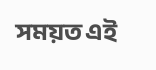সময়ত এই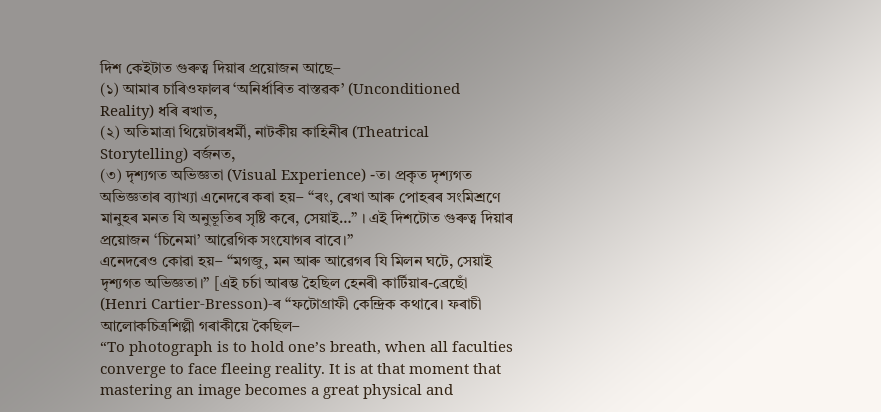দিশ কেইটাত গুৰুত্ব দিয়াৰ প্ৰয়োজন আছে–
(১) আমাৰ চাৰিওফালৰ ‘অনিৰ্ধাৰিত বাস্তৱক’ (Unconditioned Reality) ধৰি ৰখাত,
(২) অতিমাত্ৰা থিয়েটাৰধৰ্মী, নাটকীয় কাহিনীৰ (Theatrical Storytelling) বৰ্জনত,
(৩) দৃশ্যগত অভিজ্ঞতা (Visual Experience) -ত। প্ৰকৃত দৃশ্যগত অভিজ্ঞতাৰ ব্যাখ্যা এনেদৰে কৰা হয়– “ৰং, ৰেখা আৰু পোহৰৰ সংমিশ্ৰণে মানুহৰ মনত যি অনুভূতিৰ সৃষ্টি কৰে, সেয়াই…” । এই দিশটোত গুৰুত্ব দিয়াৰ প্ৰয়োজন ‘চিনেমা’ আৱেগিক সংযোগৰ বাবে।”
এনেদৰেও কোৱা হয়– “মগজু, মন আৰু আৱেগৰ যি মিলন ঘটে, সেয়াই দৃশ্যগত অভিজ্ঞতা।” [এই চৰ্চা আৰম্ভ হৈছিল হেনৰী কাৰ্টিয়াৰ-ব্ৰেছোঁ (Henri Cartier-Bresson)-ৰ “ফটোগ্ৰাফী কেন্দ্ৰিক কথাৰে। ফৰাচী আলোকচিত্ৰশিল্পী গৰাকীয়ে কৈছিল–
“To photograph is to hold one’s breath, when all faculties converge to face fleeing reality. It is at that moment that mastering an image becomes a great physical and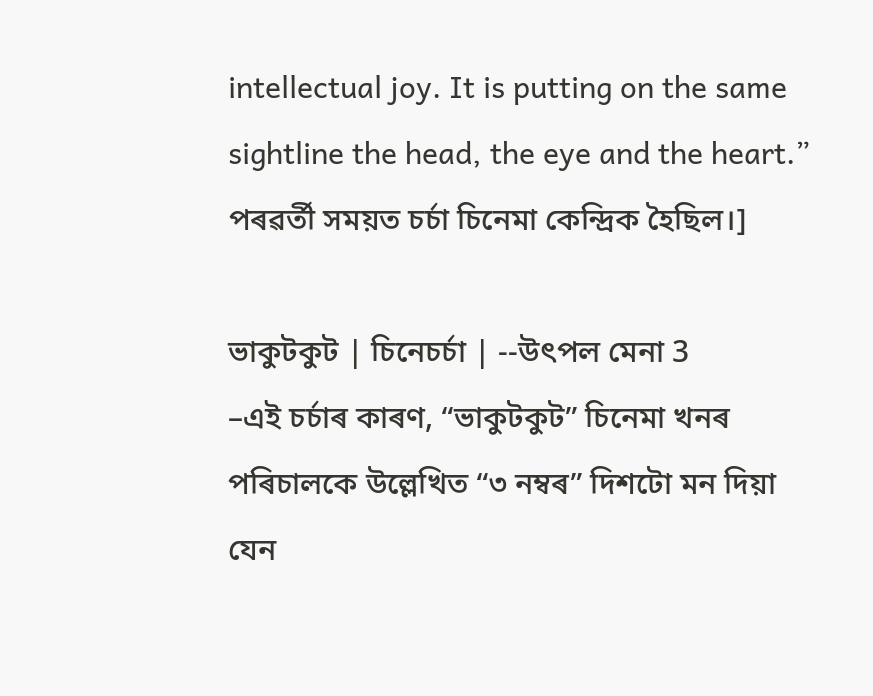intellectual joy. It is putting on the same sightline the head, the eye and the heart.” পৰৱৰ্তী সময়ত চৰ্চা চিনেমা কেন্দ্ৰিক হৈছিল।]

ভাকুটকুট | চিনেচৰ্চা | --উৎপল মেনা 3
–এই চৰ্চাৰ কাৰণ, “ভাকুটকুট” চিনেমা খনৰ পৰিচালকে উল্লেখিত “৩ নম্বৰ” দিশটো মন দিয়া যেন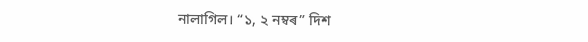নালাগিল। “১, ২ নম্বৰ” দিশ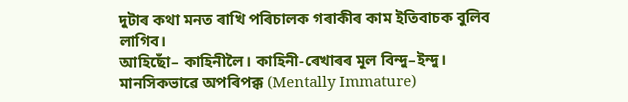দুটাৰ কথা মনত ৰাখি পৰিচালক গৰাকীৰ কাম ইতিবাচক বুলিব লাগিব।
আহিছোঁ– কাহিনীলৈ। কাহিনী-ৰেখাৰৰ মূল বিন্দু–ইন্দু। মানসিকভাৱে অপৰিপক্ক (Mentally Immature)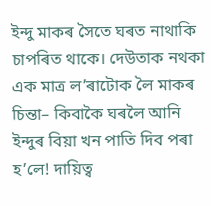ইন্দু মাকৰ সৈতে ঘৰত নাথাকি চাপৰিত থাকে। দেউতাক নথকা এক মাত্ৰ ল’ৰাটোক লৈ মাকৰ চিন্তা– কিবাকৈ ঘৰলৈ আনি ইন্দুৰ বিয়া খন পাতি দিব পৰা হ’লে! দায়িত্ব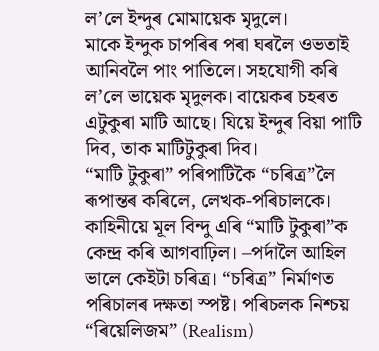ল’লে ইন্দুৰ মোমায়েক মৃদুলে।
মাকে ইন্দুক চাপৰিৰ পৰা ঘৰলৈ ওভতাই আনিবলৈ পাং পাতিলে। সহযোগী কৰি ল’লে ভায়েক মৃদুলক। বায়েকৰ চহৰত এটুকুৰা মাটি আছে। যিয়ে ইন্দুৰ বিয়া পাটি দিব, তাক মাটিটুকুৰা দিব।
“মাটি টুকুৰা” পৰিপাটিকৈ “চৰিত্ৰ”লৈ ৰূপান্তৰ কৰিলে, লেখক-পৰিচালকে। কাহিনীয়ে মূল বিন্দু এৰি “মাটি টুকুৰা”ক কেন্দ্ৰ কৰি আগবাঢ়িল। –পৰ্দালৈ আহিল ভালে কেইটা চৰিত্ৰ। “চৰিত্ৰ” নিৰ্মাণত পৰিচালৰ দক্ষতা স্পষ্ট। পৰিচলক নিশ্চয় “ৰিয়েলিজম” (Realism)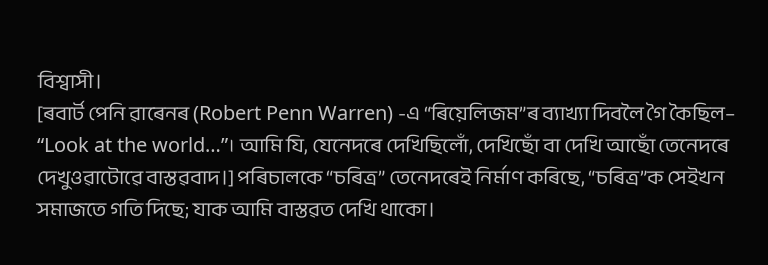বিশ্বাসী।
[ৰবাৰ্ট পেনি ৱাৰেনৰ (Robert Penn Warren) -এ “ৰিয়েলিজম”ৰ ব্যাখ্যা দিবলৈ গৈ কৈছিল– “Look at the world…”। আমি যি, যেনেদৰে দেখিছিলোঁ, দেখিছোঁ বা দেখি আছোঁ তেনেদৰে দেখুওৱাটোৱে বাস্তৱবাদ।] পৰিচালকে “চৰিত্ৰ” তেনেদৰেই নিৰ্মাণ কৰিছে, “চৰিত্ৰ”ক সেইখন সমাজতে গতি দিছে; যাক আমি বাস্তৱত দেখি থাকো।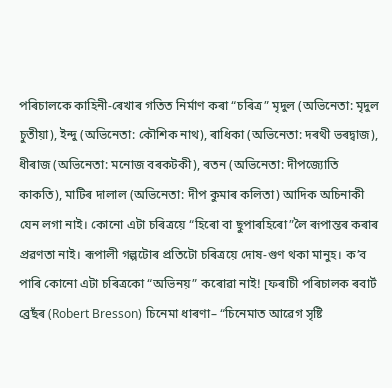পৰিচালকে কাহিনী-ৰেখাৰ গতিত নিৰ্মাণ কৰা “চৰিত্ৰ” মৃদুল (অভিনেতা: মৃদুল চুতীয়া), ইন্দু (অভিনেতা: কৌশিক নাথ), ৰাধিকা (অভিনেতা: দৰথী ভৰদ্বাজ), ধীৰাজ (অভিনেতা: মনোজ বৰকটকী), ৰতন (অভিনেতা: দীপজ্যোতি কাকতি), মাটিৰ দালাল (অভিনেতা: দীপ কুমাৰ কলিতা) আদিক অচিনাকী যেন লগা নাই। কোনো এটা চৰিত্ৰয়ে “হিৰো বা ছুপাৰহিৰো”লৈ ৰূপান্তৰ কৰাৰ প্ৰৱণতা নাই। ৰূপালী গল্পটোৰ প্ৰতিটো চৰিত্ৰয়ে দোষ-গুণ থকা মানুহ। ক’ব পাৰি কোনো এটা চৰিত্ৰকো “অভিনয়” কৰোৱা নাই! [ফৰাচী পৰিচালক ৰবাৰ্ট ব্ৰেছঁৰ (Robert Bresson) চিনেমা ধাৰণা– “চিনেমাত আৱেগ সৃষ্টি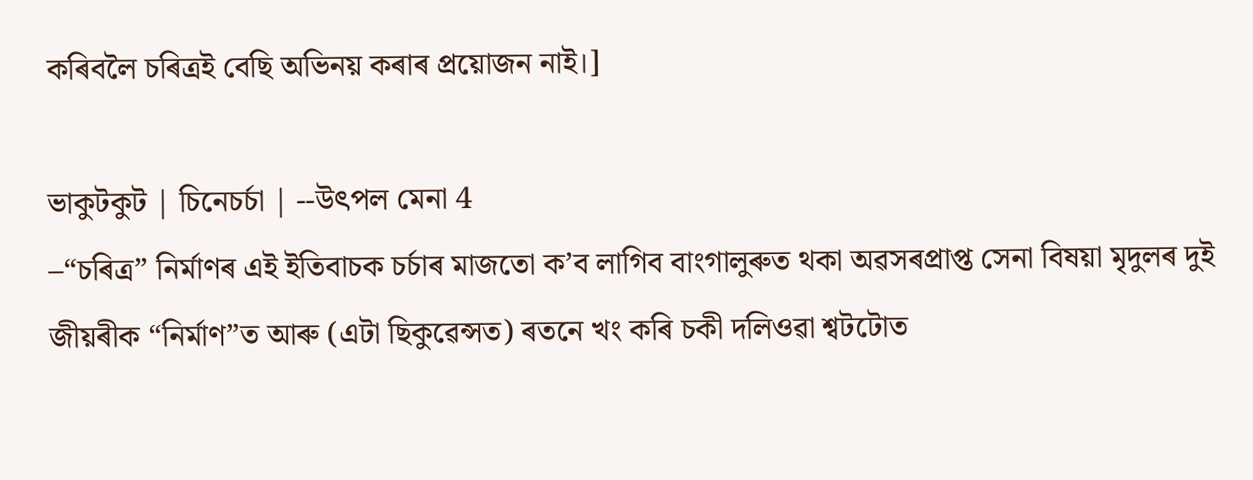কৰিবলৈ চৰিত্ৰই বেছি অভিনয় কৰাৰ প্ৰয়োজন নাই।]

ভাকুটকুট | চিনেচৰ্চা | --উৎপল মেনা 4
–“চৰিত্ৰ” নিৰ্মাণৰ এই ইতিবাচক চৰ্চাৰ মাজতো ক’ব লাগিব বাংগালুৰুত থকা অৱসৰপ্ৰাপ্ত সেনা বিষয়া মৃদুলৰ দুই জীয়ৰীক “নিৰ্মাণ”ত আৰু (এটা ছিকুৱেন্সত) ৰতনে খং কৰি চকী দলিওৱা শ্বটটোত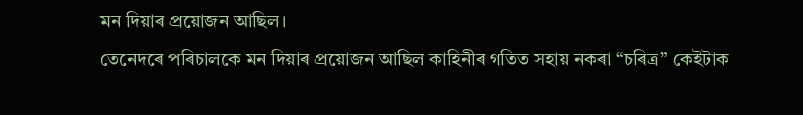মন দিয়াৰ প্ৰয়োজন আছিল।
তেনেদৰে পৰিচালকে মন দিয়াৰ প্ৰয়োজন আছিল কাহিনীৰ গতিত সহায় নকৰা “চৰিত্ৰ” কেইটাক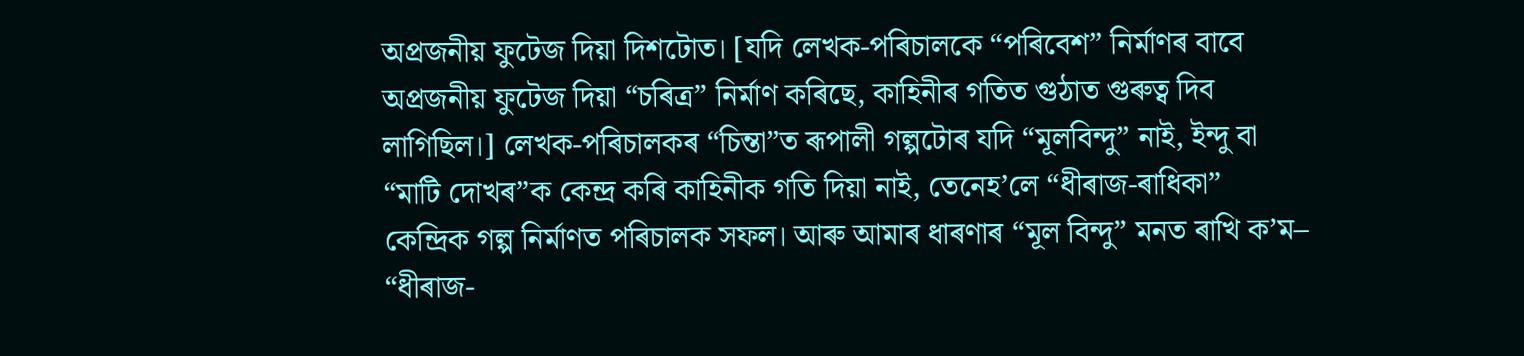অপ্ৰজনীয় ফুটেজ দিয়া দিশটোত। [যদি লেখক-পৰিচালকে “পৰিবেশ” নিৰ্মাণৰ বাবে অপ্ৰজনীয় ফুটেজ দিয়া “চৰিত্ৰ” নিৰ্মাণ কৰিছে, কাহিনীৰ গতিত গুঠাত গুৰুত্ব দিব লাগিছিল।] লেখক-পৰিচালকৰ “চিন্তা”ত ৰূপালী গল্পটোৰ যদি “মূলবিন্দু” নাই, ইন্দু বা “মাটি দোখৰ”ক কেন্দ্ৰ কৰি কাহিনীক গতি দিয়া নাই, তেনেহ’লে “ধীৰাজ-ৰাধিকা” কেন্দ্ৰিক গল্প নিৰ্মাণত পৰিচালক সফল। আৰু আমাৰ ধাৰণাৰ “মূল বিন্দু” মনত ৰাখি ক’ম– “ধীৰাজ-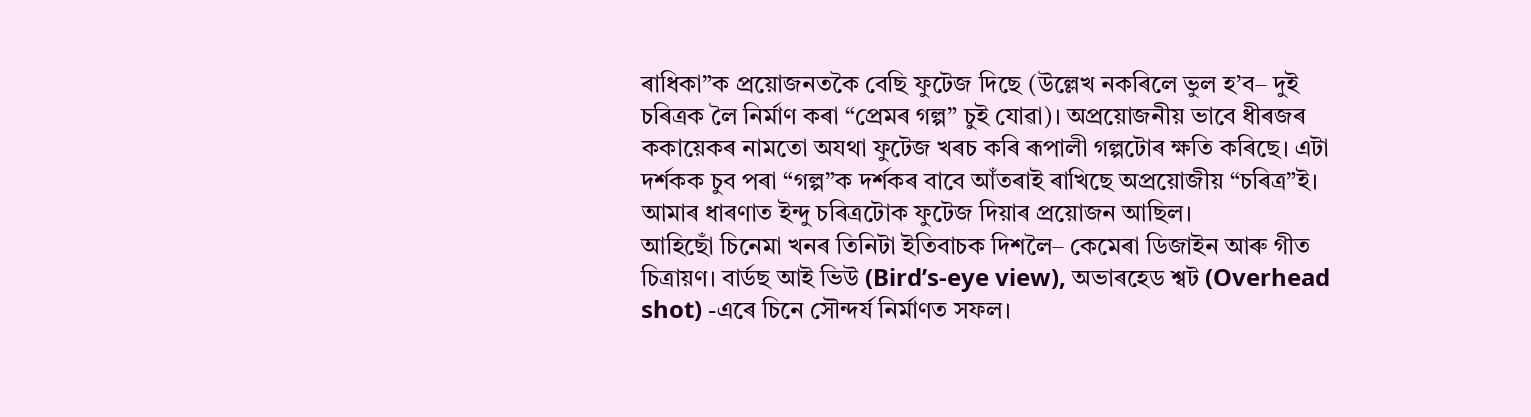ৰাধিকা”ক প্ৰয়োজনতকৈ বেছি ফুটেজ দিছে (উল্লেখ নকৰিলে ভুল হ’ব– দুই চৰিত্ৰক লৈ নিৰ্মাণ কৰা “প্ৰেমৰ গল্প” চুই যোৱা)। অপ্ৰয়োজনীয় ভাবে ধীৰজৰ ককায়েকৰ নামতো অযথা ফুটেজ খৰচ কৰি ৰূপালী গল্পটোৰ ক্ষতি কৰিছে। এটা দৰ্শকক চুব পৰা “গল্প”ক দৰ্শকৰ বাবে আঁতৰাই ৰাখিছে অপ্ৰয়োজীয় “চৰিত্ৰ”ই। আমাৰ ধাৰণাত ইন্দু চৰিত্ৰটোক ফুটেজ দিয়াৰ প্ৰয়োজন আছিল।
আহিছোঁ চিনেমা খনৰ তিনিটা ইতিবাচক দিশলৈ– কেমেৰা ডিজাইন আৰু গীত চিত্ৰায়ণ। বাৰ্ডছ আই ভিউ (Bird’s-eye view), অভাৰহেড শ্বট (Overhead shot) -এৰে চিনে সৌন্দৰ্য নিৰ্মাণত সফল।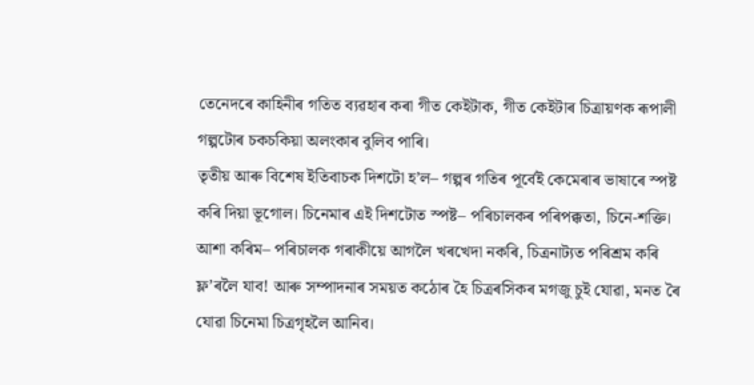তেনেদৰে কাহিনীৰ গতিত ব্যৱহাৰ কৰা গীত কেইটাক, গীত কেইটাৰ চিত্ৰায়ণক ৰূপালী গল্পটোৰ চকচকিয়া অলংকাৰ বুলিব পাৰি।
তৃতীয় আৰু বিশেষ ইতিবাচক দিশটো হ’ল– গল্পৰ গতিৰ পূৰ্বেই কেমেৰাৰ ভাষাৰে স্পষ্ট কৰি দিয়া ভূগোল। চিনেমাৰ এই দিশটোত স্পষ্ট– পৰিচালকৰ পৰিপক্কতা, চিনে-শক্তি।
আশা কৰিম– পৰিচালক গৰাকীয়ে আগলৈ খৰখেদা নকৰি, চিত্ৰনাট্যত পৰিশ্ৰম কৰি ফ্ল’ৰলৈ যাব! আৰু সম্পাদনাৰ সময়ত কঠোৰ হৈ চিত্ৰৰসিকৰ মগজু চুই যোৱা, মনত ৰৈ যোৱা চিনেমা চিত্ৰগৃহলৈ আনিব।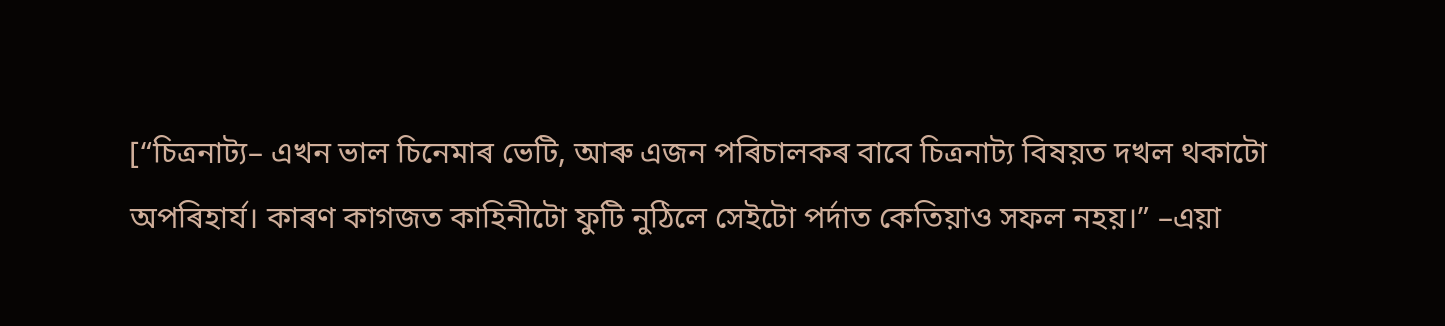[“চিত্ৰনাট্য– এখন ভাল চিনেমাৰ ভেটি, আৰু এজন পৰিচালকৰ বাবে চিত্ৰনাট্য বিষয়ত দখল থকাটো অপৰিহাৰ্য। কাৰণ কাগজত কাহিনীটো ফুটি নুঠিলে সেইটো পৰ্দাত কেতিয়াও সফল নহয়।” –এয়া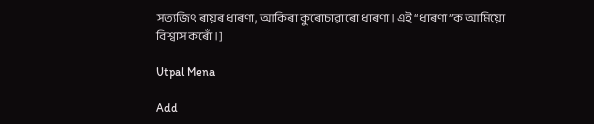সত্যজিৎ ৰায়ৰ ধাৰণা, আকিৰা কুৰোচাৱাৰো ধাৰণা। এই “ধাৰণা”ক আমিয়ো বিশ্বাস কৰোঁ।]

Utpal Mena

Add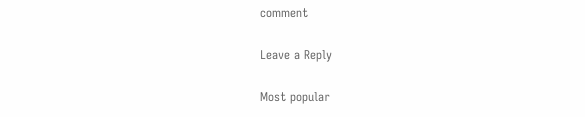comment

Leave a Reply

Most popular